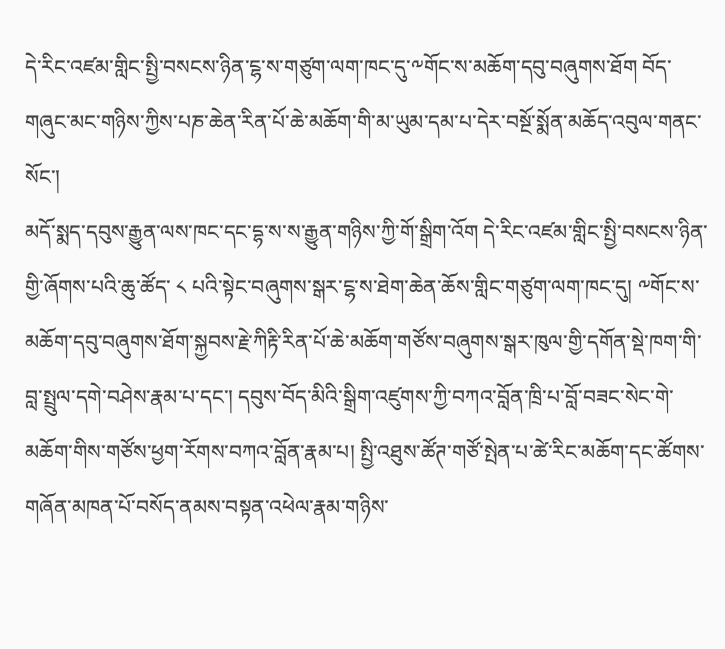དེ་རིང་འཛམ་གླིང་སྤྱི་བསངས་ཉིན་ངྷ་ས་གཙུག་ལག་ཁང་དུ་༸གོང་ས་མཆོག་དབུ་བཞུགས་ཐོག བོད་གཞུང་མང་གཉིས་ཀྱིས་པཎ་ཆེན་རིན་པོ་ཆེ་མཆོག་གི་མ་ཡུམ་དམ་པ་དེར་བསྔོ་སྨོན་མཆོད་འབུལ་གནང་སོང་།
མདོ་སྨད་དབུས་རྒྱུན་ལས་ཁང་དང་དྷ་ས་ས་རྒྱུན་གཉིས་ཀྱི་གོ་སྒྲིག་འོག དེ་རིང་འཛམ་གླིང་སྤྱི་བསངས་ཉིན་གྱི་ཞོགས་པའི་ཆུ་ཚོད་ ༨ པའི་སྟེང་བཞུགས་སྒར་ངྷ་ས་ཐེག་ཆེན་ཆོས་གླིང་གཙུག་ལག་ཁང་དུ། ༸གོང་ས་མཆོག་དབུ་བཞུགས་ཐོག་སྐྱབས་རྗེ་ཀིརྟི་རིན་པོ་ཆེ་མཆོག་གཙོས་བཞུགས་སྒར་ཁུལ་གྱི་དགོན་སྡེ་ཁག་གི་བླ་སྤྲུལ་དགེ་བཤེས་རྣམ་པ་དང་། དབུས་བོད་མིའི་སྒྲིག་འཛུགས་ཀྱི་བཀའ་བློན་ཁྲི་པ་བློ་བཟང་སེང་གེ་མཆོག་གིས་གཙོས་ཕྱག་རོགས་བཀའ་བློན་རྣམ་པ། སྤྱི་འཐུས་ཚོཊ་གཙོ་སྤེན་པ་ཚེ་རིང་མཆོག་དང་ཚོགས་གཞོན་མཁན་པོ་བསོད་ནམས་བསྟན་འཕེལ་རྣམ་གཉིས་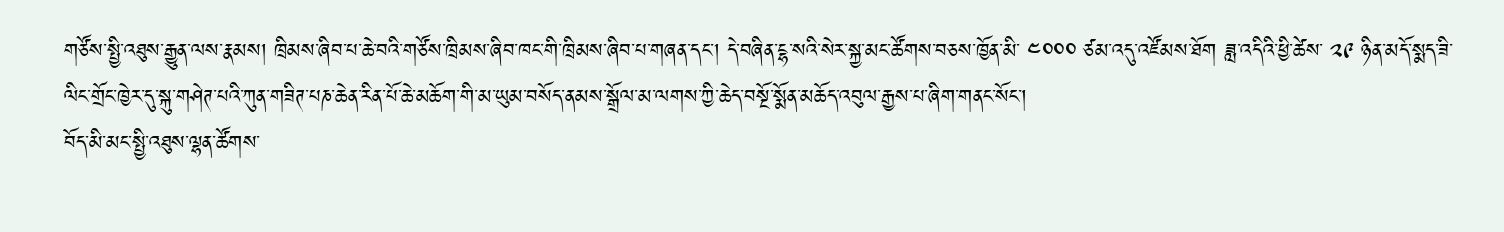གཙོས་སྤྱི་འཐུས་རྒྱུན་ལས་རྣམས། ཁྲིམས་ཞིབ་པ་ཆེ་བའི་གཙོས་ཁྲིམས་ཞིབ་ཁང་གི་ཁྲིམས་ཞིབ་པ་གཞན་དང་། དེ་བཞིན་ངྷ་སའི་སེར་སྐྱ་མང་ཚོགས་བཅས་ཁྱོན་མི་ ༤༠༠༠ ཙམ་འདུ་འཛོམས་ཐོག ཟླ་འདིའི་ཕྱི་ཚེས་ ༢༩ ཉིན་མདོ་སྨད་ཟི་ལིང་གྲོང་ཁྱེར་དུ་སྐུ་གཤེཊ་པའི་ཀུན་གཟིཊ་པཎ་ཆེན་རིན་པོ་ཆེ་མཆོག་གི་མ་ཡུམ་བསོད་ནམས་སྒྲོལ་མ་ལགས་ཀྱི་ཆེད་བསྔོ་སྨོན་མཆོད་འབུལ་རྒྱས་པ་ཞིག་གནང་སོང་།
བོད་མི་མང་སྤྱི་འཐུས་ལྷན་ཚོགས་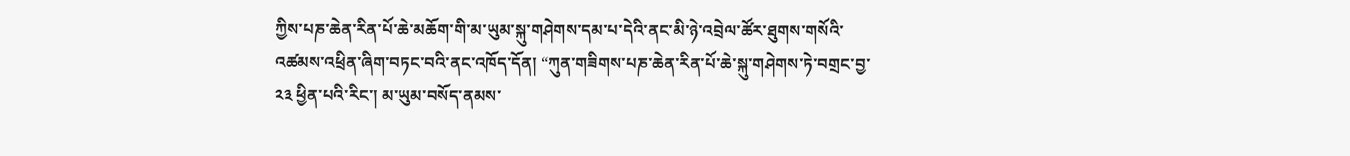ཀྱིས་པཎ་ཆེན་རིན་པོ་ཆེ་མཆོག་གི་མ་ཡུམ་སྐུ་གཤེགས་དམ་པ་དེའི་ནང་མི་ཉེ་འབྲེལ་ཚོར་ཐུགས་གསོའི་འཚམས་འཕྲིན་ཞིག་བཏང་བའི་ནང་འཁོད་དོན། “ཀུན་གཟིགས་པཎ་ཆེན་རིན་པོ་ཆེ་སྐུ་གཤེགས་ཏེ་བགྲང་བྱ་ ༢༣ ཕྱིན་པའི་རིང་། མ་ཡུམ་བསོད་ནམས་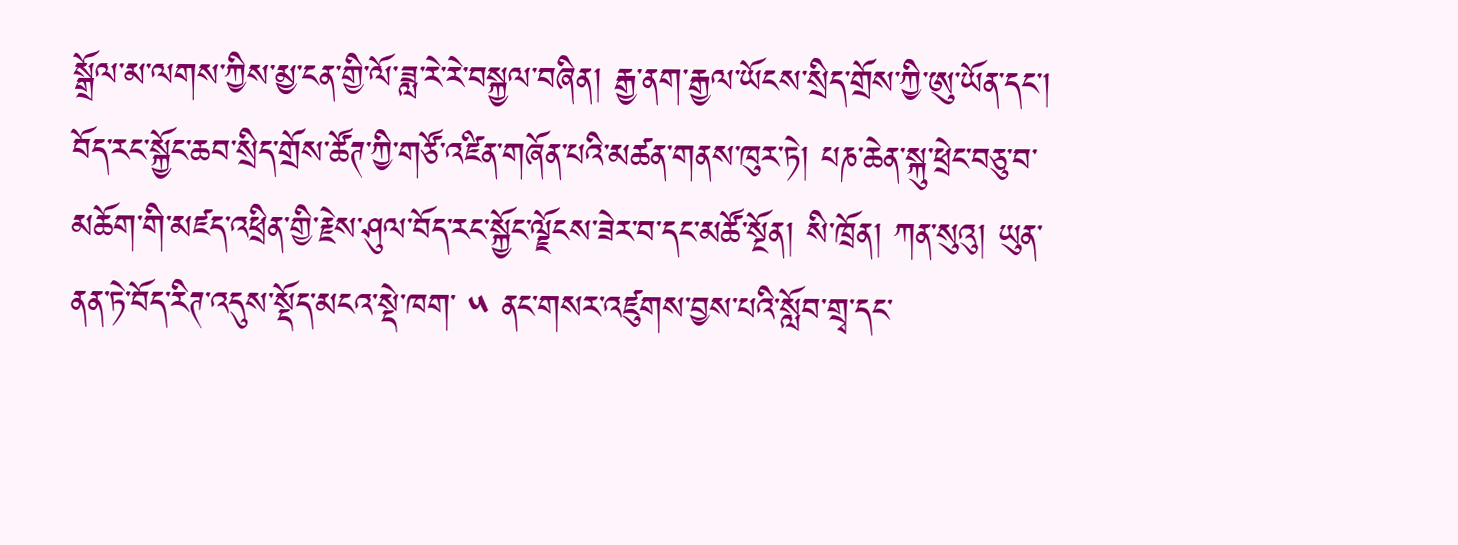སྒྲོལ་མ་ལགས་ཀྱིས་མྱ་ངན་གྱི་ལོ་ཟླ་རེ་རེ་བསྐྱལ་བཞིན། རྒྱ་ནག་རྒྱལ་ཡོངས་སྲིད་གྲོས་ཀྱི་ཨུ་ཡོན་དང་། བོད་རང་སྐྱོང་ཆབ་སྲིད་གྲོས་ཚོཊ་ཀྱི་གཙོ་འཛིན་གཞོན་པའི་མཚན་གནས་ཁུར་ཏེ། པཎ་ཆེན་སྐུ་ཕྲེང་བཅུ་བ་མཆོག་གི་མཛད་འཕྲིན་གྱི་རྗེས་ཤུལ་བོད་རང་སྐྱོང་ལྗོངས་ཟེར་བ་དང་མཚོ་སྔོན། སི་ཁྲོན། ཀན་སུའུ། ཡུན་ནན་ཏེ་བོད་རིཊ་འདུས་སྡོད་མངའ་སྡེ་ཁག་ ༥ ནང་གསར་འཛུགས་བྱས་པའི་སློབ་གྲྭ་དང་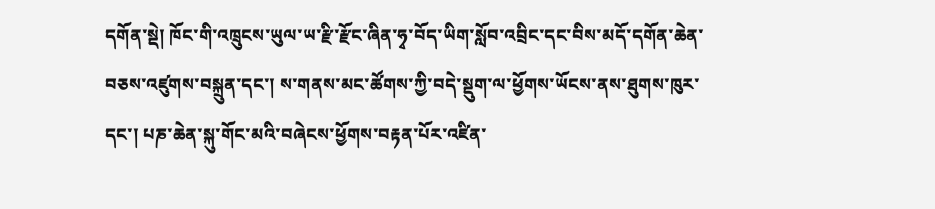དགོན་སྡེ། ཁོང་གི་འཁྲུངས་ཡུལ་ཡ་རྫི་རྫོང་ཞིན་ཧྭ་བོད་ཡིག་སློབ་འབྲིང་དང་བིས་མདོ་དགོན་ཆེན་བཅས་འཛུགས་བསྐྲུན་དང་། ས་གནས་མང་ཚོགས་ཀྱི་བདེ་སྡུག་ལ་ཕྱོགས་ཡོངས་ནས་ཐུགས་ཁུར་དང་། པཎ་ཆེན་སྐུ་གོང་མའི་བཞེངས་ཕྱོགས་བརྟན་པོར་འཛིན་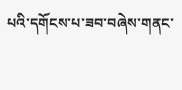པའི་དགོངས་པ་ཟབ་བཞེས་གནང་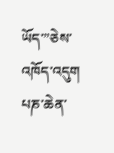ཡོད་”ཅེས་འཁོད་འདུག
པཎ་ཆེན་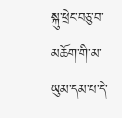སྐུ་ཕྲེང་བཅུ་བ་མཆོག་གི་མ་ཡུམ་དམ་པ་དེ་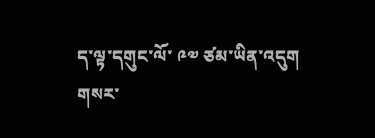ད་ལྟ་དགུང་ལོ་ ༩༧ ཙམ་ཡིན་འདུག
གསར་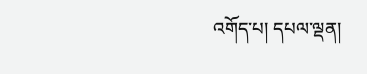འགོད་པ། དཔལ་ལྡན།